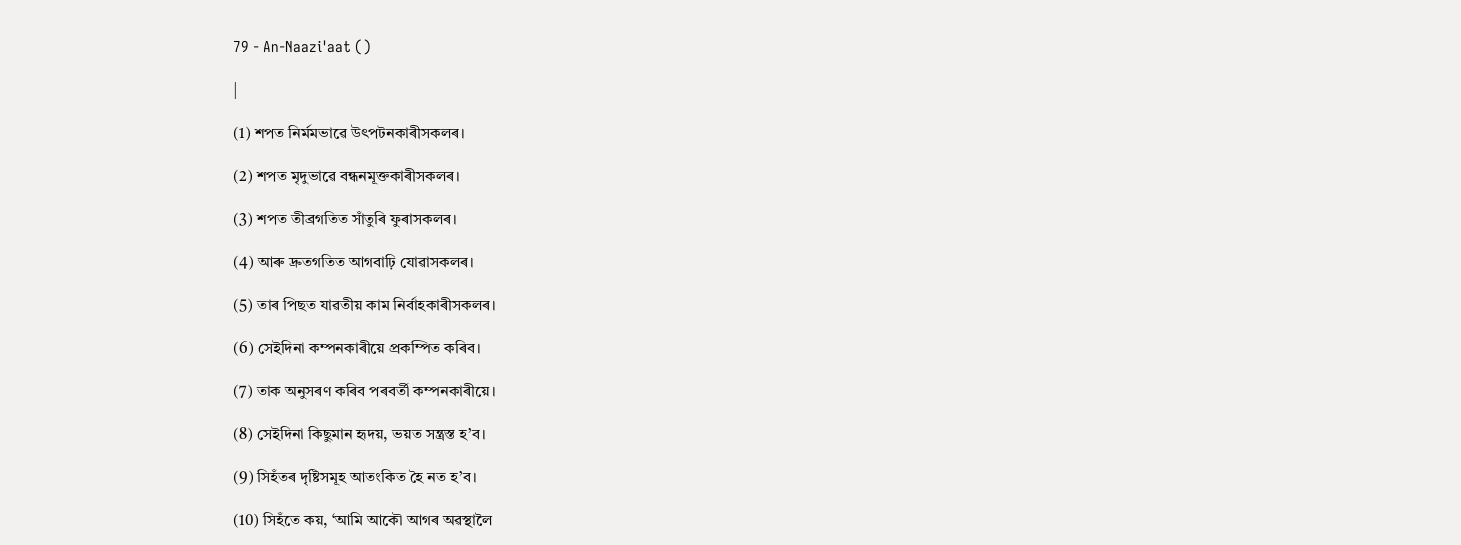79 - An-Naazi'aat ()

|

(1) শপত নিৰ্মমভাৱে উৎপটনকাৰীসকলৰ।

(2) শপত মৃদুভাৱে বন্ধনমূক্তকাৰীসকলৰ।

(3) শপত তীব্ৰগতিত সাঁতুৰি ফুৰাসকলৰ।

(4) আৰু দ্ৰুতগতিত আগবাঢ়ি যোৱাসকলৰ।

(5) তাৰ পিছত যাৱতীয় কাম নিৰ্বাহকাৰীসকলৰ।

(6) সেইদিনা কম্পনকাৰীয়ে প্ৰকম্পিত কৰিব।

(7) তাক অনুসৰণ কৰিব পৰবৰ্তী কম্পনকাৰীয়ে।

(8) সেইদিনা কিছুমান হৃদয়, ভয়ত সন্ত্ৰস্ত হ’ব।

(9) সিহঁতৰ দৃষ্টিসমূহ আতংকিত হৈ নত হ’ব।

(10) সিহঁতে কয়, ‘আমি আকৌ আগৰ অৱস্থালৈ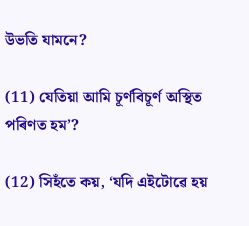উভতি যামনে?

(11) যেতিয়া আমি চূৰ্ণবিচূৰ্ণ অস্থিত পৰিণত হম’?

(12) সিহঁতে কয়, ‘যদি এইটোৱে হয়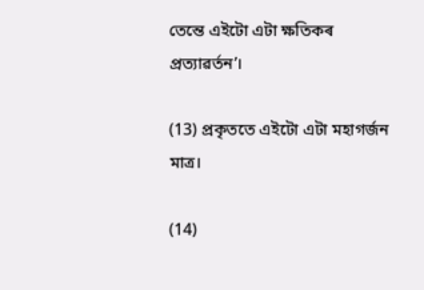তেন্তে এইটো এটা ক্ষতিকৰ প্ৰত্যাৱৰ্তন’।

(13) প্ৰকৃততে এইটো এটা মহাগৰ্জন মাত্ৰ।

(14)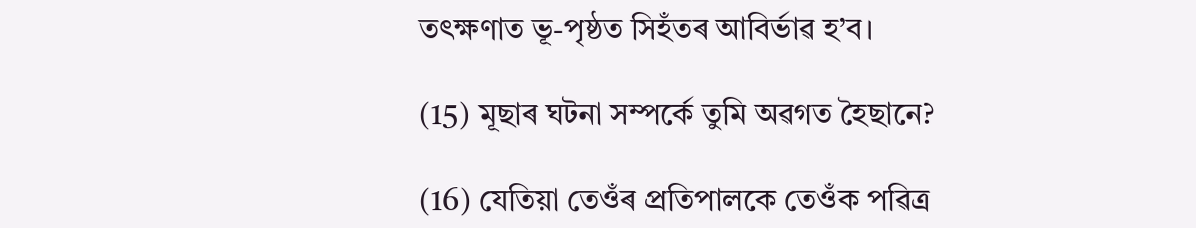তৎক্ষণাত ভূ-পৃষ্ঠত সিহঁতৰ আবিৰ্ভাৱ হ’ব।

(15) মূছাৰ ঘটনা সম্পৰ্কে তুমি অৱগত হৈছানে?

(16) যেতিয়া তেওঁৰ প্ৰতিপালকে তেওঁক পৱিত্ৰ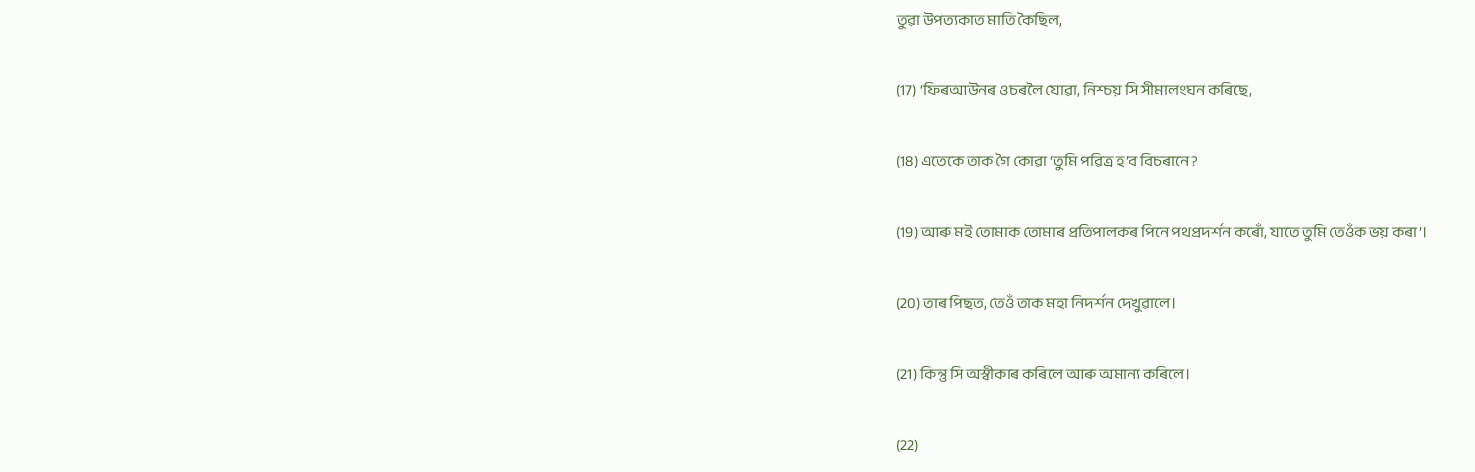তুৱা উপত্যকাত মাতি কৈছিল,

(17) ‘ফিৰআউনৰ ওচৰলৈ যোৱা, নিশ্চয় সি সীমালংঘন কৰিছে,

(18) এতেকে তাক গৈ কোৱা ‘তুমি পৱিত্ৰ হ’ব বিচৰানে?

(19) আৰু মই তোমাক তোমাৰ প্ৰতিপালকৰ পিনে পথপ্ৰদৰ্শন কৰোঁ, যাতে তুমি তেওঁক ভয় কৰা’।

(20) তাৰ পিছত, তেওঁ তাক মহা নিদৰ্শন দেখুৱালে।

(21) কিন্তু সি অস্বীকাৰ কৰিলে আৰু অমান্য কৰিলে।

(22)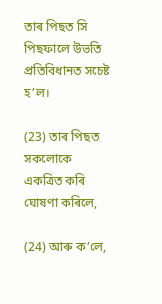তাৰ পিছত সি পিছফালে উভতি প্ৰতিবিধানত সচেষ্ট হ’ল।

(23) তাৰ পিছত সকলোকে একত্ৰিত কৰি ঘোষণা কৰিলে,

(24) আৰু ক’লে,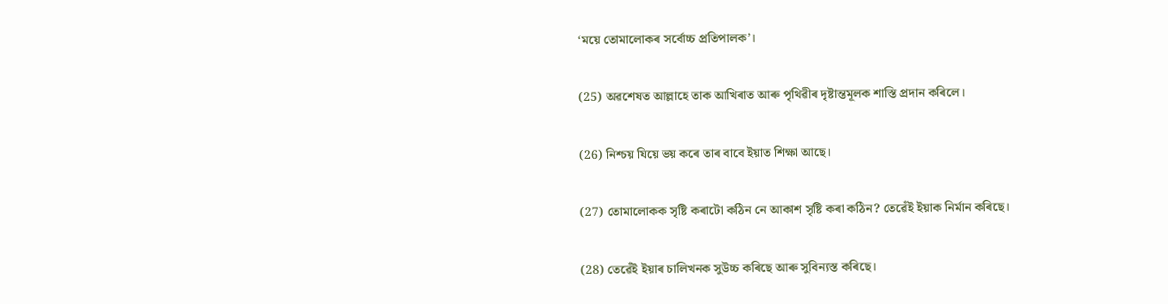‘ময়ে তোমালোকৰ সৰ্বোচ্চ প্ৰতিপালক’।

(25) অৱশেষত আল্লাহে তাক আখিৰাত আৰু পৃথিৱীৰ দৃষ্টান্তমূলক শাস্তি প্ৰদান কৰিলে।

(26) নিশ্চয় যিয়ে ভয় কৰে তাৰ বাবে ইয়াত শিক্ষা আছে।

(27) তোমালোকক সৃষ্টি কৰাটো কঠিন নে আকাশ সৃষ্টি কৰা কঠিন? তেৱেঁই ইয়াক নিৰ্মান কৰিছে।

(28) তেৱেঁই ইয়াৰ চালিখনক সুউচ্চ কৰিছে আৰু সুবিন্যস্ত কৰিছে।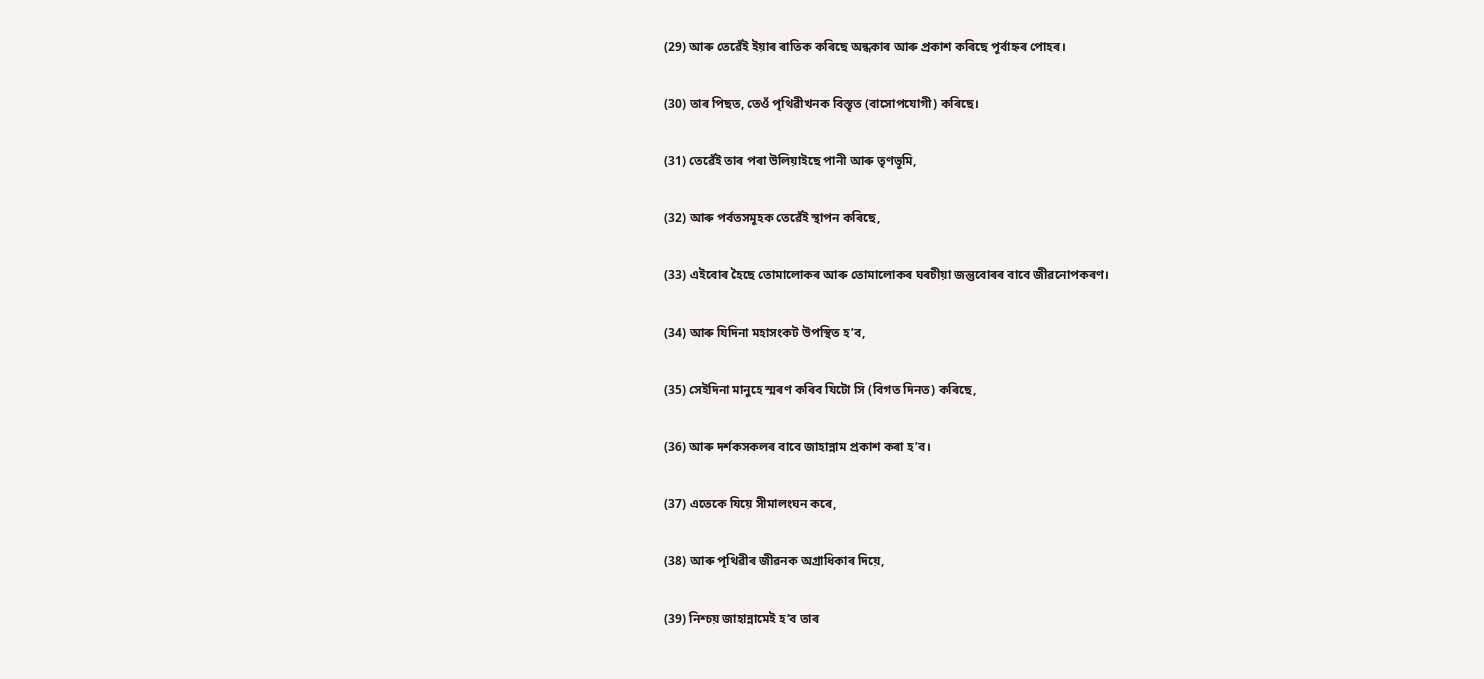(29) আৰু তেৱেঁই ইয়াৰ ৰাতিক কৰিছে অন্ধকাৰ আৰু প্ৰকাশ কৰিছে পূৰ্বাহ্নৰ পোহৰ।

(30) তাৰ পিছত, তেওঁ পৃথিৱীখনক বিস্তৃত (বাসোপযোগী) কৰিছে।

(31) তেৱেঁই তাৰ পৰা উলিয়াইছে পানী আৰু তৃণভূমি,

(32) আৰু পৰ্বতসমূহক তেৱেঁই স্থাপন কৰিছে,

(33) এইবোৰ হৈছে তোমালোকৰ আৰু তোমালোকৰ ঘৰচীয়া জন্তুবোৰৰ বাবে জীৱনোপকৰণ।

(34) আৰু যিদিনা মহাসংকট উপস্থিত হ’ব,

(35) সেইদিনা মানুহে স্মৰণ কৰিব যিটো সি (বিগত দিনত) কৰিছে,

(36) আৰু দৰ্শকসকলৰ বাবে জাহান্নাম প্ৰকাশ কৰা হ’ব।

(37) এতেকে যিয়ে সীমালংঘন কৰে,

(38) আৰু পৃথিৱীৰ জীৱনক অগ্ৰাধিকাৰ দিয়ে,

(39) নিশ্চয় জাহান্নামেই হ’ব তাৰ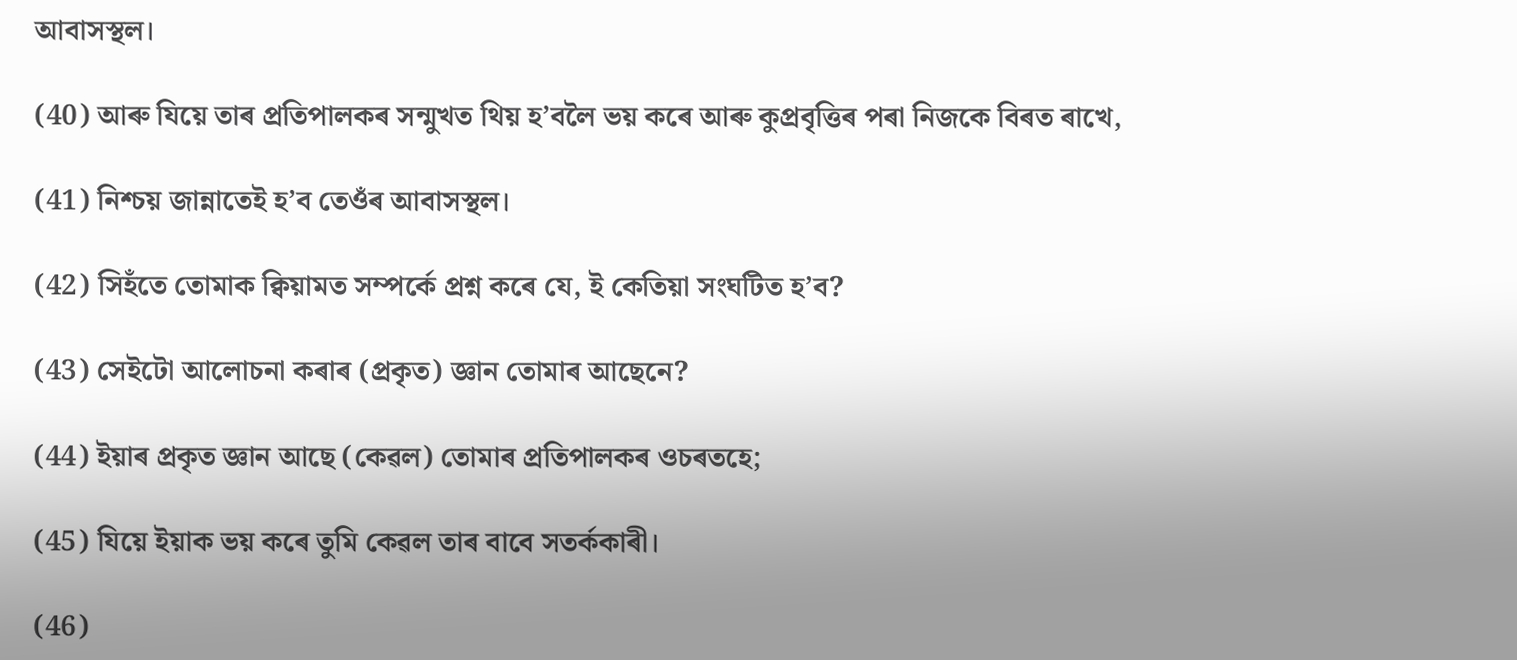আবাসস্থল।

(40) আৰু যিয়ে তাৰ প্ৰতিপালকৰ সন্মুখত থিয় হ’বলৈ ভয় কৰে আৰু কুপ্ৰবৃত্তিৰ পৰা নিজকে বিৰত ৰাখে,

(41) নিশ্চয় জান্নাতেই হ’ব তেওঁৰ আবাসস্থল।

(42) সিহঁতে তোমাক ক্বিয়ামত সম্পৰ্কে প্ৰশ্ন কৰে যে, ই কেতিয়া সংঘটিত হ’ব?

(43) সেইটো আলোচনা কৰাৰ (প্ৰকৃত) জ্ঞান তোমাৰ আছেনে?

(44) ইয়াৰ প্ৰকৃত জ্ঞান আছে (কেৱল) তোমাৰ প্ৰতিপালকৰ ওচৰতহে;

(45) যিয়ে ইয়াক ভয় কৰে তুমি কেৱল তাৰ বাবে সতৰ্ককাৰী।

(46)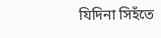যিদিনা সিহঁতে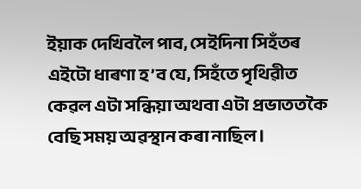ইয়াক দেখিবলৈ পাব, সেইদিনা সিহঁতৰ এইটো ধাৰণা হ’ব যে, সিহঁতে পৃথিৱীত কেৱল এটা সন্ধিয়া অথবা এটা প্ৰভাততকৈ বেছি সময় অৱস্থান কৰা নাছিল।